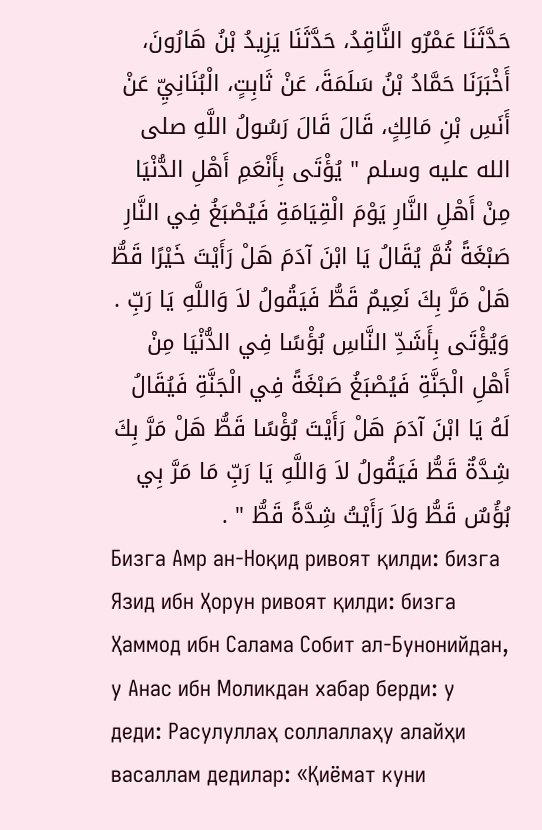حَدَّثَنَا عَمْرٌو النَّاقِدُ، حَدَّثَنَا يَزِيدُ بْنُ هَارُونَ، أَخْبَرَنَا حَمَّادُ بْنُ سَلَمَةَ، عَنْ ثَابِتٍ، الْبُنَانِيِّ عَنْ أَنَسِ بْنِ مَالِكٍ، قَالَ قَالَ رَسُولُ اللَّهِ صلى الله عليه وسلم " يُؤْتَى بِأَنْعَمِ أَهْلِ الدُّنْيَا مِنْ أَهْلِ النَّارِ يَوْمَ الْقِيَامَةِ فَيُصْبَغُ فِي النَّارِ صَبْغَةً ثُمَّ يُقَالُ يَا ابْنَ آدَمَ هَلْ رَأَيْتَ خَيْرًا قَطُّ هَلْ مَرَّ بِكَ نَعِيمٌ قَطُّ فَيَقُولُ لاَ وَاللَّهِ يَا رَبِّ . وَيُؤْتَى بِأَشَدِّ النَّاسِ بُؤْسًا فِي الدُّنْيَا مِنْ أَهْلِ الْجَنَّةِ فَيُصْبَغُ صَبْغَةً فِي الْجَنَّةِ فَيُقَالُ لَهُ يَا ابْنَ آدَمَ هَلْ رَأَيْتَ بُؤْسًا قَطُّ هَلْ مَرَّ بِكَ شِدَّةٌ قَطُّ فَيَقُولُ لاَ وَاللَّهِ يَا رَبِّ مَا مَرَّ بِي بُؤُسٌ قَطُّ وَلاَ رَأَيْتُ شِدَّةً قَطُّ " .
Бизга Амр ан-Ноқид ривоят қилди: бизга Язид ибн Ҳорун ривоят қилди: бизга Ҳаммод ибн Салама Собит ал-Бунонийдан, у Анас ибн Моликдан хабар берди: у деди: Расулуллаҳ соллаллаҳу алайҳи васаллам дедилар: «Қиёмат куни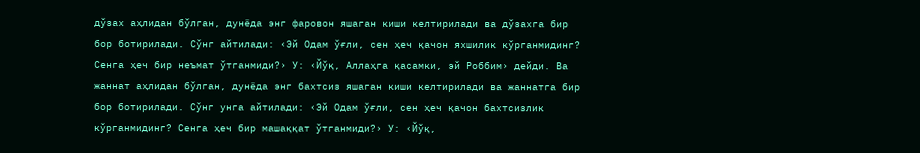дўзах аҳлидан бўлган, дунёда энг фаровон яшаган киши келтирилади ва дўзахга бир бор ботирилади. Сўнг айтилади: ‹Эй Одам ўғли, сен ҳеч қачон яхшилик кўрганмидинг? Сенга ҳеч бир неъмат ўтганмиди?› У: ‹Йўқ, Аллаҳга қасамки, эй Роббим› дейди. Ва жаннат аҳлидан бўлган, дунёда энг бахтсиз яшаган киши келтирилади ва жаннатга бир бор ботирилади. Сўнг унга айтилади: ‹Эй Одам ўғли, сен ҳеч қачон бахтсизлик кўрганмидинг? Сенга ҳеч бир машаққат ўтганмиди?› У: ‹Йўқ,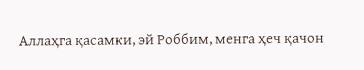Аллаҳга қасамки, эй Роббим, менга ҳеч қачон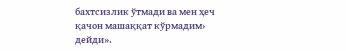бахтсизлик ўтмади ва мен ҳеч қачон машаққат кўрмадим› дейди».